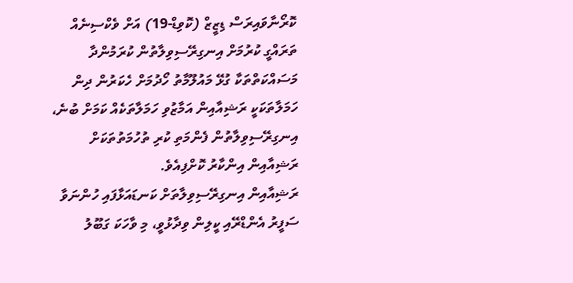ކޮރޯނާވައިރަސް ޑިޒީޒް (ކޮވިޑް-19) އަށް ވެކްސިނެއް ތަރައްގީ ކުރުމަށް އިނގިރޭސިވިލާތުން ކުރަމުންދާ މަސައްކަތްތަކާ ގުޅޭ މައުލޫމާތު ހޯދުމަށް ހެކަރުން ދިން ހަމަލާތަކަކީ ރަޝިއާއިން އަމާޒުވި ހަމަލާތަކެއް ކަމަށް ބުނެ، އިނގިރޭސިވިލާތުން ފެންމަތި ކުރި ތުހުމަތުތަކަށް ރަޝިއާއިން އިންކާރު ކޮށްފިއެވެ.
ރަޝިއާއިން އިނގިރޭސިވިލާތަށް ކަނޑައަޅާފައި ހުންނަވާ ސަފީރު އެންޑްރޭއި ކީލިން ވިދާޅުވީ، މި ވާހަކަ ގަބޫލު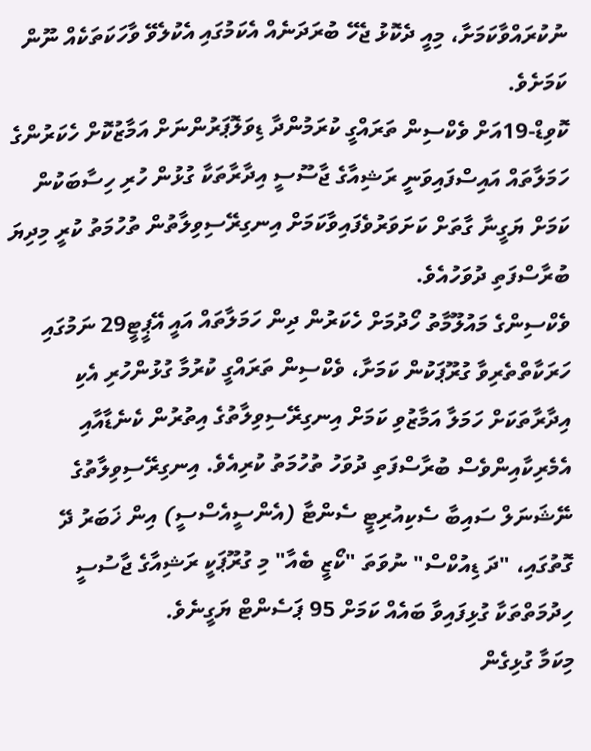ނުކުރައްވާކަމަށާ، މިއީ ދެކޮޅު ޖެހޭ ބުރަދަނެއް އެކަމުގައި އެކުލެވޭ ވާހަކަތަކެއް ނޫން ކަމަށެވެ.
ކޮވިޑް-19އަށް ވެކްސިން ތަރައްގީ ކުރަމުންދާ ޑިވަލޮޕަރުންނަށް އަމާޒުކޮށް ހެކަރުންގެ ހަމަލާތައް އައިސްފައިވަނީ ރަޝިއާގެ ޖާސޫސީ އިދާރާތަކާ ގުޅުން ހުރި ހިސާބަކުން ކަމަށް ޔަގީނާ ގާތަށް ކަށަވަރުވެފައިވާކަމަށް އިނގިރޭސިވިލާތުން ތުހުމަތު ކުރީ މިދިޔަ ބުރާސްފަތި ދުވަހުއެވެ.
ވެކްސިންގެ މައުލޫމާތު ހޯދުމަށް ހެކަރުން ދިން ހަމަލާތައް އައީ އޭޕީޓީ29 ނަމުގައި ހަރަކާތްތެރިވާ ގުރޫޕަކުން ކަމަށާ، ވެކްސިން ތަރައްގީ ކުރުމާ ގުޅުންހުރި އެކި އިދާރާތަކަށް ހަމަލާ އަމާޒުވި ކަމަށް އިނގިރޭސިވިލާތުގެ އިތުރުން ކެނެޑާއާއި އެމެރިކާއިންވެސް ބުރާސްފަތި ދުވަހު ތުހުމަތު ކުރިއެވެ. އިނގިރޭސިވިލާތުގެ ނޭޝަނަލް ސައިބާ ސެކިއުރިޓީ ސެންޓާ (އެންސީއެސްސީ) އިން ޚަބަރު ދޭ ގޮތުގައި، "ދަ ޑިއުކްސް" ނުވަތަ "ކޯޒީ ބެއާ" މި ގުރޫޕަކީ ރަޝިއާގެ ޖާސުސީ ހިދުމަތްތަކާ ގުޅިފައިވާ ބައެއް ކަމަށް 95 ޕަސެންޓް ޔަގީނެވެ.
މިކަމާ ގުޅިގެން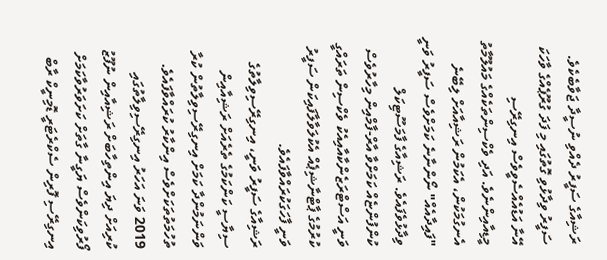ރަޝިއާގެ ސަފީރު ދެއްވި ނުސީދާ ޖަވާބެކެވެ. ސަފީރު ވިދާޅުވި ގޮތުގައި މި ފަދަ ގުރޫޕެއްގެ ވާހަކަ އޭނާ އަޑުއެއްސެވީވެސް އިނގިރޭސި މީޑިއާއިންނެވެ. އަދި ވެކްސިންތަކެއްގެ މައުލޫމާތު އެނގުމަކުން، އެކަމުން ރަޝިއާއަށް ލިބޭނެ "ފައިދާއެއް" ނޯންނާނެ ކަމަށްވެސް ސަފީރު ވަނީ ވިދާޅުވެފައެވެ. ރަޝިއާގެ ފާމަސޫޓިކަލް ކުންފުންޏެއް ކަމަށްވާ އާރް-ފާމްއިން މިހާރުވެސް ވަނީ އަސްޓްރަޒެންކާއާއިއެކު ވެކްސިން ތަރައްގީ ކުރުމުގެ ޕާޓްނާޝިޕެއް އެކުލަވާލާފައިކަން ސަފީރު ވަނީ ފާހަގަކުރައްވާފައެވެ.
ރަޝިއާގެ ސަފީރު ވަނީ، އިނގިރޭސިވިލާތުގެ ސިޔާސީ ކަންކަމުގެ ތެރެއަށް ރަޝިއާއިން ވަންނަމުންދާ ކަމަށް އިނގިރޭސިވިލާތުން ކުރާ ތުހުމަތުތަކަށްވެސް އިންކާރު ކުރައްވާފައެވެ.
2019 ވަނަ އަހަރު އިނގިރޭސިވިލާތުގައި ކުރިއަށް ދިޔަ އިންތިހާބަށް ރަޝިއާއިން ނުފޫޒު ފޯރުވިކަންވެސް ޔަގީނާ ގާތަށް ކަށަވަރުވާކަމަށް އިނގިރޭސި ފޮރިން ސެކްރެޓަރީ ޑޮމިނީކް ރާބް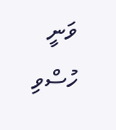ވަނީ ހުސްވި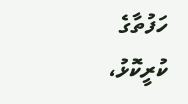ހަފުތާގެ ކުރީކޮޅު،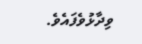ވިދާޅުވެފައެވެ.